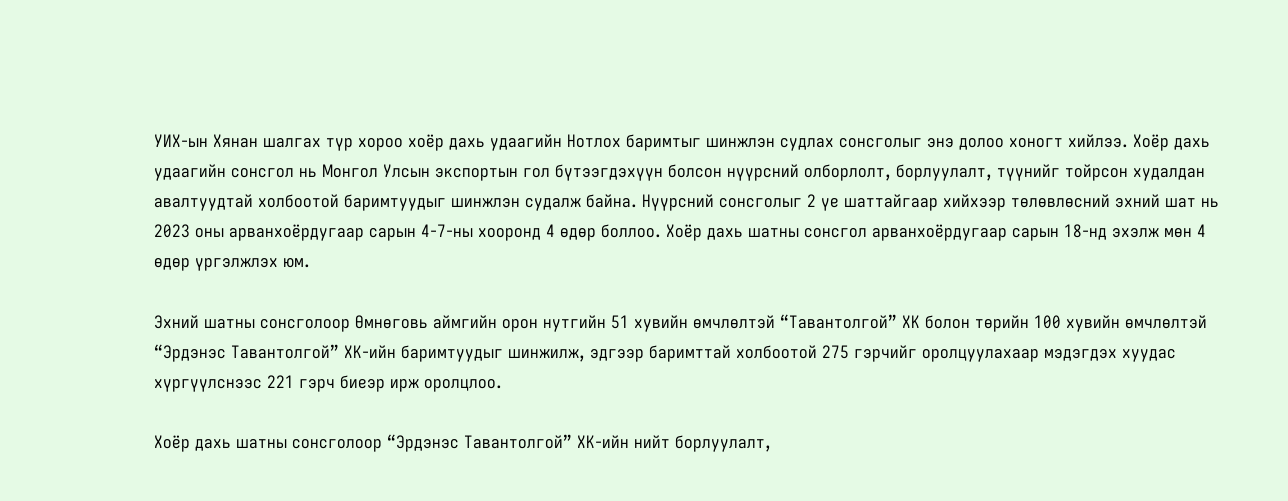УИХ-ын Хянан шалгах түр хороо хоёр дахь удаагийн Нотлох баримтыг шинжлэн судлах сонсголыг энэ долоо хоногт хийлээ. Хоёр дахь удаагийн сонсгол нь Монгол Улсын экспортын гол бүтээгдэхүүн болсон нүүрсний олборлолт, борлуулалт, түүнийг тойрсон худалдан авалтуудтай холбоотой баримтуудыг шинжлэн судалж байна. Нүүрсний сонсголыг 2 үе шаттайгаар хийхээр төлөвлөсний эхний шат нь 2023 оны арванхоёрдугаар сарын 4-7-ны хооронд 4 өдөр боллоо. Хоёр дахь шатны сонсгол арванхоёрдугаар сарын 18-нд эхэлж мөн 4 өдөр үргэлжлэх юм.

Эхний шатны сонсголоор Өмнөговь аймгийн орон нутгийн 51 хувийн өмчлөлтэй “Тавантолгой” ХК болон төрийн 100 хувийн өмчлөлтэй “Эрдэнэс Тавантолгой” ХК-ийн баримтуудыг шинжилж, эдгээр баримттай холбоотой 275 гэрчийг оролцуулахаар мэдэгдэх хуудас хүргүүлснээс 221 гэрч биеэр ирж оролцлоо.

Хоёр дахь шатны сонсголоор “Эрдэнэс Тавантолгой” ХК-ийн нийт борлуулалт,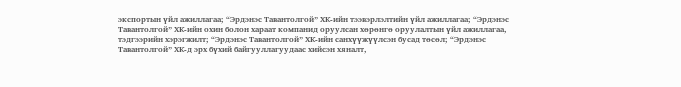экспортын үйл ажиллагаа; “Эрдэнэс Тавантолгой” ХК-ийн тээвэрлэлтийн үйл ажиллагаа; “Эрдэнэс Тавантолгой” ХК-ийн охин болон хараат компанид оруулсан хөрөнгө оруулалтын үйл ажиллагаа, тэдгээрийн хэрэгжилт; “Эрдэнэс Тавантолгой” ХК-ийн санхүүжүүлсэн бусад төсөл; “Эрдэнэс Тавантолгой” ХК-д эрх бүхий байгууллагуудаас хийсэн хяналт,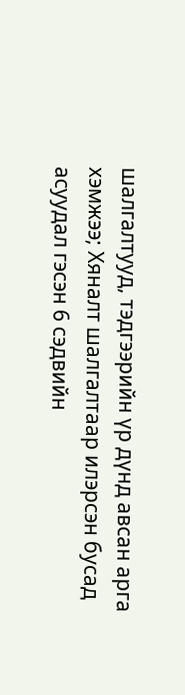шалгалтууд, тэдгээрийн үр дүнд авсан арга хэмжээ; Хяналт шалгалтаар илэрсэн бусад асуудал гэсэн 6 сэдвийн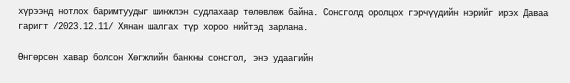хүрээнд нотлох баримтуудыг шинжлэн судлахаар төлөвлөж байна. Сонсголд оролцох гэрчүүдийн нэрийг ирэх Даваа гаригт /2023.12.11/ Хянан шалгах түр хороо нийтэд зарлана.

Өнгөрсөн хавар болсон Хөгжлийн банкны сонсгол, энэ удаагийн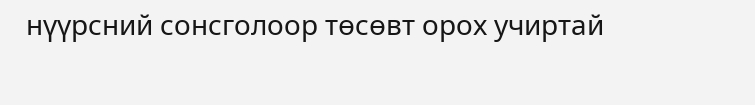нүүрсний сонсголоор төсөвт орох учиртай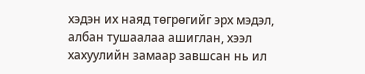хэдэн их наяд төгрөгийг эрх мэдэл, албан тушаалаа ашиглан, хээл хахуулийн замаар завшсан нь ил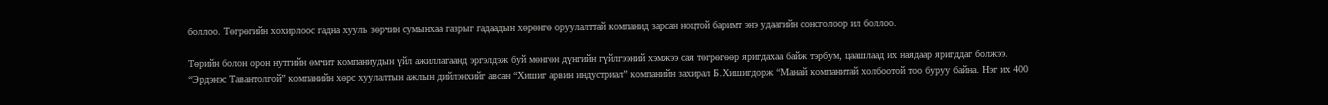боллоо. Төгрөгийн хохирлоос гадна хууль зөрчин сумынхаа газрыг гадаадын хөрөнгө оруулалттай компанид зарсан ноцтой баримт энэ удаагийн сонсголоор ил боллоо.

Төрийн болон орон нутгийн өмчит компаниудын үйл ажиллагаанд эргэлдэж буй мөнгөн дүнгийн гүйлгээний хэмжээ сая төгрөгөөр яригдахаа байж тэрбум, цаашлаад их наядаар яригддаг болжээ. “Эрдэнэс Тавантолгой” компанийн хөрс хуулалтын ажлын дийлэнхийг авсан “Хишиг арвин индустриал” компанийн захирал Б.Хишигдорж “Манай компанитай холбоотой тоо буруу байна. Нэг их 400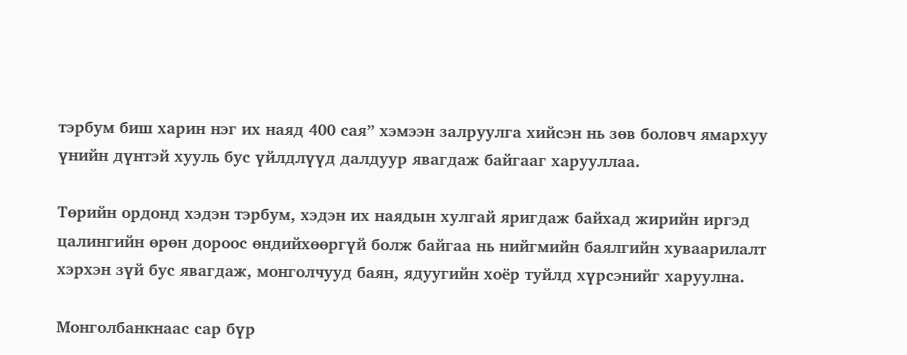тэрбум биш харин нэг их наяд 400 сая” хэмээн залруулга хийсэн нь зөв боловч ямархуу үнийн дүнтэй хууль бус үйлдлүүд далдуур явагдаж байгааг харууллаа.

Төрийн ордонд хэдэн тэрбум, хэдэн их наядын хулгай яригдаж байхад жирийн иргэд цалингийн өрөн дороос өндийхөөргүй болж байгаа нь нийгмийн баялгийн хуваарилалт хэрхэн зүй бус явагдаж, монголчууд баян, ядуугийн хоёр туйлд хүрсэнийг харуулна.

Монголбанкнаас сар бүр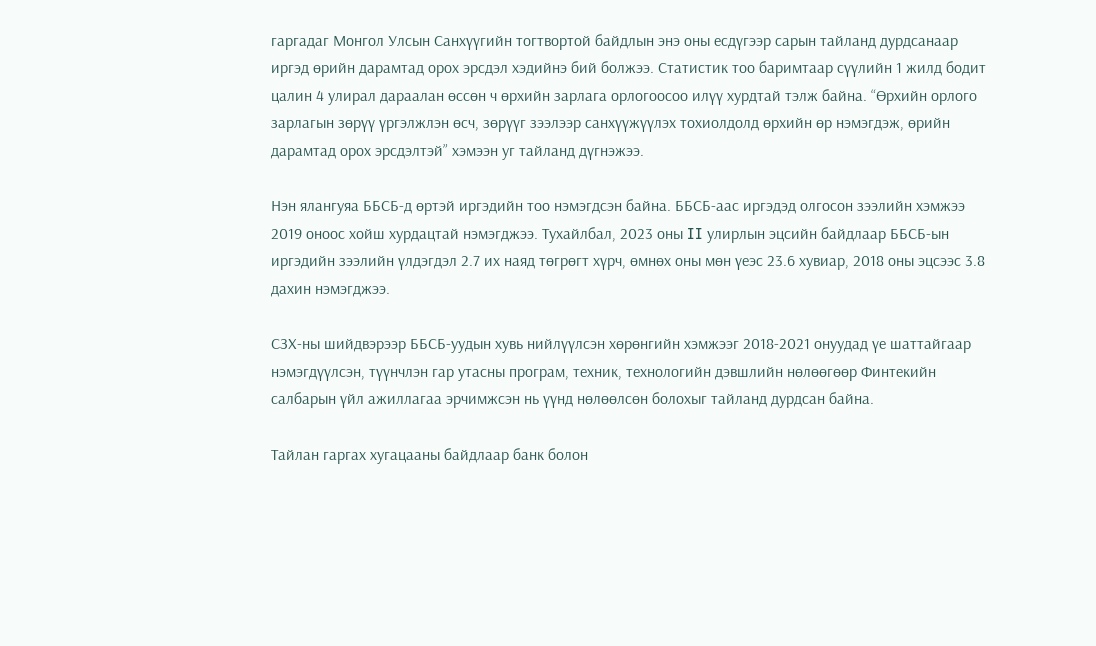гаргадаг Монгол Улсын Санхүүгийн тогтвортой байдлын энэ оны есдүгээр сарын тайланд дурдсанаар иргэд өрийн дарамтад орох эрсдэл хэдийнэ бий болжээ. Статистик тоо баримтаар сүүлийн 1 жилд бодит цалин 4 улирал дараалан өссөн ч өрхийн зарлага орлогоосоо илүү хурдтай тэлж байна. “Өрхийн орлого зарлагын зөрүү үргэлжлэн өсч, зөрүүг зээлээр санхүүжүүлэх тохиолдолд өрхийн өр нэмэгдэж, өрийн дарамтад орох эрсдэлтэй” хэмээн уг тайланд дүгнэжээ.

Нэн ялангуяа ББСБ-д өртэй иргэдийн тоо нэмэгдсэн байна. ББСБ-аас иргэдэд олгосон зээлийн хэмжээ 2019 оноос хойш хурдацтай нэмэгджээ. Тухайлбал, 2023 оны II улирлын эцсийн байдлаар ББСБ-ын иргэдийн зээлийн үлдэгдэл 2.7 их наяд төгрөгт хүрч, өмнөх оны мөн үеэс 23.6 хувиар, 2018 оны эцсээс 3.8 дахин нэмэгджээ.

СЗХ-ны шийдвэрээр ББСБ-уудын хувь нийлүүлсэн хөрөнгийн хэмжээг 2018-2021 онуудад үе шаттайгаар нэмэгдүүлсэн, түүнчлэн гар утасны програм, техник, технологийн дэвшлийн нөлөөгөөр Финтекийн салбарын үйл ажиллагаа эрчимжсэн нь үүнд нөлөөлсөн болохыг тайланд дурдсан байна.

Тайлан гаргах хугацааны байдлаар банк болон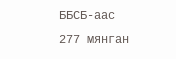ББСБ-аас 277 мянган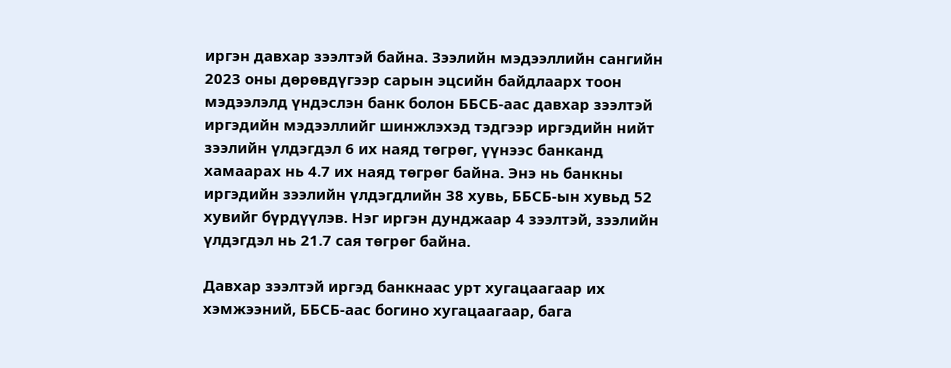иргэн давхар зээлтэй байна. Зээлийн мэдээллийн сангийн 2023 оны дөрөвдүгээр сарын эцсийн байдлаарх тоон мэдээлэлд үндэслэн банк болон ББСБ-аас давхар зээлтэй иргэдийн мэдээллийг шинжлэхэд тэдгээр иргэдийн нийт зээлийн үлдэгдэл 6 их наяд төгрөг, үүнээс банканд хамаарах нь 4.7 их наяд төгрөг байна. Энэ нь банкны иргэдийн зээлийн үлдэгдлийн 38 хувь, ББСБ-ын хувьд 52 хувийг бүрдүүлэв. Нэг иргэн дунджаар 4 зээлтэй, зээлийн үлдэгдэл нь 21.7 сая төгрөг байна.

Давхар зээлтэй иргэд банкнаас урт хугацаагаар их хэмжээний, ББСБ-аас богино хугацаагаар, бага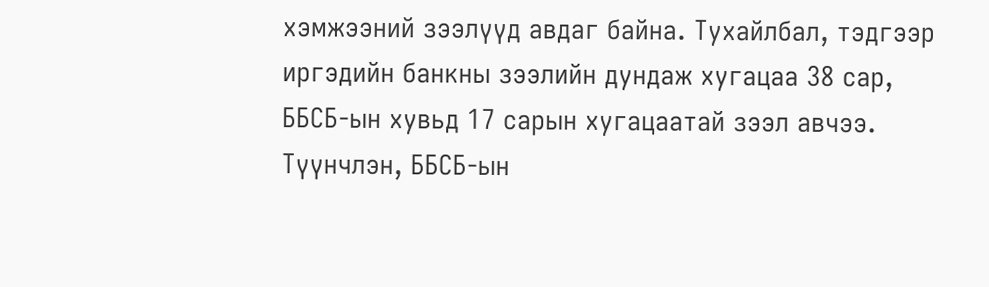хэмжээний зээлүүд авдаг байна. Тухайлбал, тэдгээр иргэдийн банкны зээлийн дундаж хугацаа 38 сар, ББСБ-ын хувьд 17 сарын хугацаатай зээл авчээ. Түүнчлэн, ББСБ-ын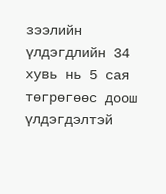зээлийн үлдэгдлийн 34 хувь нь 5 сая төгрөгөөс доош үлдэгдэлтэй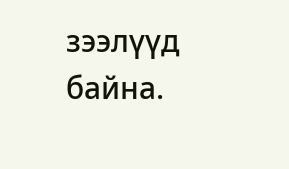зээлүүд байна.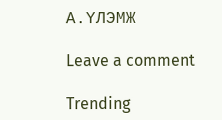А.ҮЛЭМЖ

Leave a comment

Trending